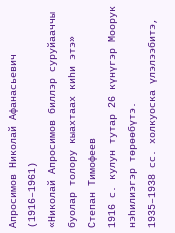Апросимов Николай Афанасьевич (1916‒1961)
«Николай Апросимов биллэр суруйааччы буолар толору кыахтаах киһи этэ»
Степан Тимофеев
1916 с. кулун тутар 26 күнүгэр Моорук нэһилиэгэр төрөөбүтэ.
1935‒1938 сс. холкуоска үлэлээбитэ,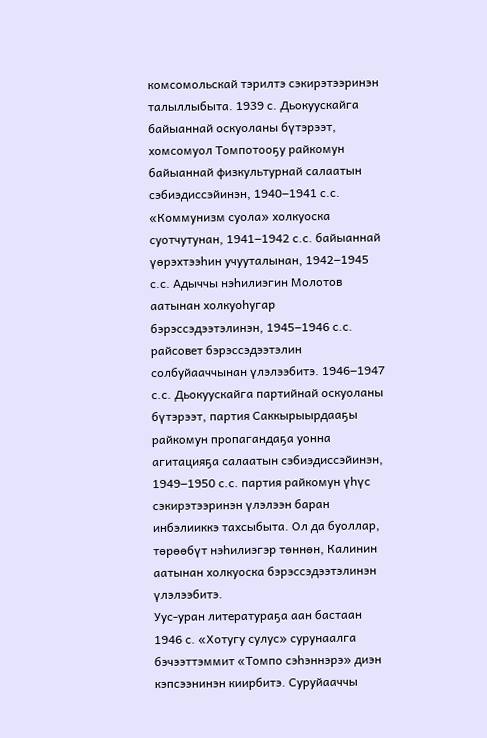комсомольскай тэрилтэ сэкирэтээринэн талыллыбыта. 1939 с. Дьокуускайга байыаннай оскуоланы бүтэрээт, хомсомуол Томпотооҕу райкомун байыаннай физкультурнай салаатын сэбиэдиссэйинэн, 1940‒1941 с.с. «Коммунизм суола» холкуоска суотчутунан, 1941‒1942 с.с. байыаннай үөрэхтээһин учууталынан, 1942‒1945 с.с. Адыччы нэһилиэгин Молотов аатынан холкуоһугар бэрэссэдээтэлинэн, 1945‒1946 с.с. райсовет бэрэссэдээтэлин солбуйааччынан үлэлээбитэ. 1946‒1947 с.с. Дьокуускайга партийнай оскуоланы бүтэрээт, партия Саккырыырдааҕы райкомун пропагандаҕа уонна агитацияҕа салаатын сэбиэдиссэйинэн, 1949‒1950 с.с. партия райкомун үһүс сэкирэтээринэн үлэлээн баран инбэлииккэ тахсыбыта. Ол да буоллар, төрөөбүт нэһилиэгэр төннөн, Калинин аатынан холкуоска бэрэссэдээтэлинэн үлэлээбитэ.
Уус-уран литератураҕа аан бастаан 1946 с. «Хотугу сулус» сурунаалга бэчээттэммит «Томпо сэһэннэрэ» диэн кэпсээнинэн киирбитэ. Суруйааччы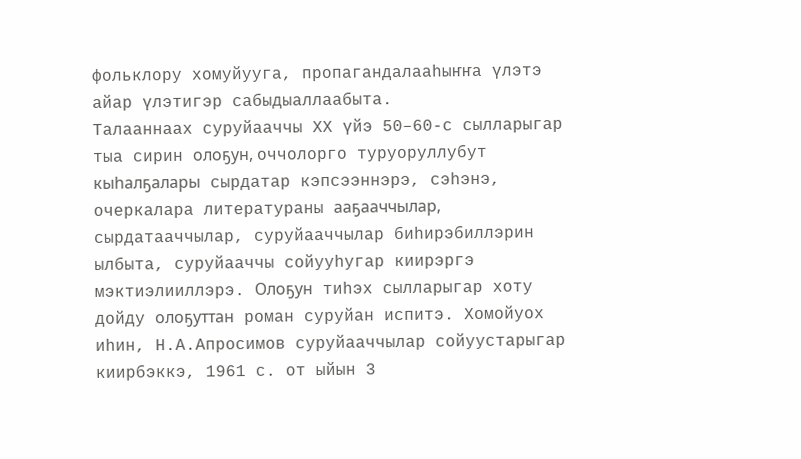фольклору хомуйууга, пропагандалааһыҥҥа үлэтэ айар үлэтигэр сабыдыаллаабыта.
Талааннаах суруйааччы ХХ үйэ 50‒60-с сылларыгар тыа сирин олоҕун, оччолорго туруоруллубут кыһалҕалары сырдатар кэпсээннэрэ, сэһэнэ, очеркалара литератураны ааҕааччылар, сырдатааччылар, суруйааччылар биһирэбиллэрин ылбыта, суруйааччы сойууһугар киирэргэ мэктиэлииллэрэ. Олоҕун тиһэх сылларыгар хоту дойду олоҕуттан роман суруйан испитэ. Хомойуох иһин, Н.А.Апросимов суруйааччылар сойуустарыгар киирбэккэ, 1961 с. от ыйын 3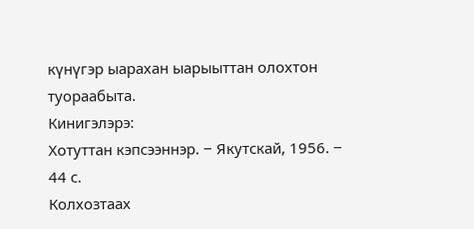күнүгэр ыарахан ыарыыттан олохтон туораабыта.
Кинигэлэрэ:
Хотуттан кэпсээннэр. ‒ Якутскай, 1956. ‒ 44 с.
Колхозтаах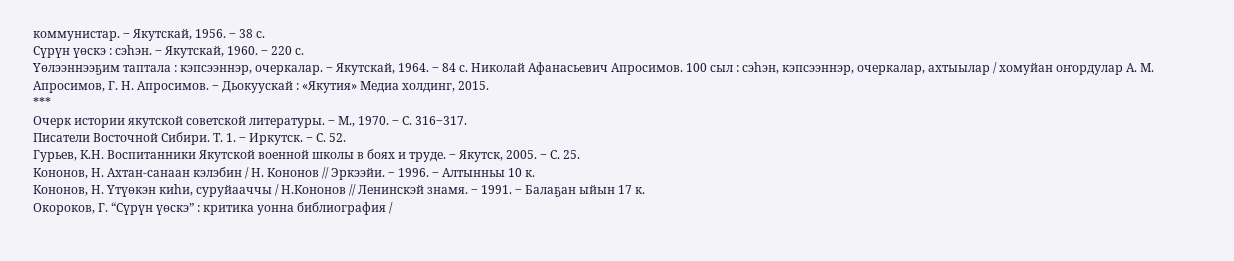коммунистар. ‒ Якутскай, 1956. ‒ 38 с.
Сүрүн үөскэ : сэһэн. ‒ Якутскай, 1960. ‒ 220 с.
Үөлээннээҕим таптала : кэпсээннэр, очеркалар. ‒ Якутскай, 1964. ‒ 84 с. Николай Афанасьевич Апросимов. 100 сыл : сэһэн, кэпсээннэр, очеркалар, ахтыылар / хомуйан оҥордулар А. М. Апросимов, Г. Н. Апросимов. ‒ Дьокуускай : «Якутия» Медиа холдинг, 2015.
***
Очерк истории якутской советской литературы. ‒ М., 1970. ‒ С. 316‒317.
Писатели Восточной Сибири. Т. 1. ‒ Иркутск. ‒ С. 52.
Гурьев, К.Н. Воспитанники Якутской военной школы в боях и труде. ‒ Якутск, 2005. ‒ С. 25.
Кононов, Н. Ахтан-санаан кэлэбин / Н. Кононов // Эркээйи. ‒ 1996. ‒ Алтынньы 10 к.
Кононов, Н. Үтүөкэн киһи, суруйааччы / Н.Кононов // Ленинскэй знамя. ‒ 1991. ‒ Балаҕан ыйын 17 к.
Окороков, Г. “Сүрүн үөскэ” : критика уонна библиография /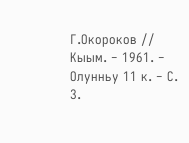Г.Окороков // Кыым. ‒ 1961. ‒ Олунньу 11 к. ‒ С. 3.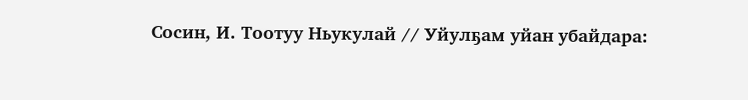Сосин, И. Тоотуу Ньукулай // Уйулҕам уйан убайдара: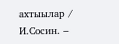ахтыылар / И.Сосин. ‒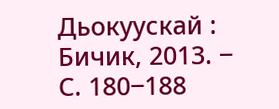Дьокуускай : Бичик, 2013. ‒ С. 180‒188